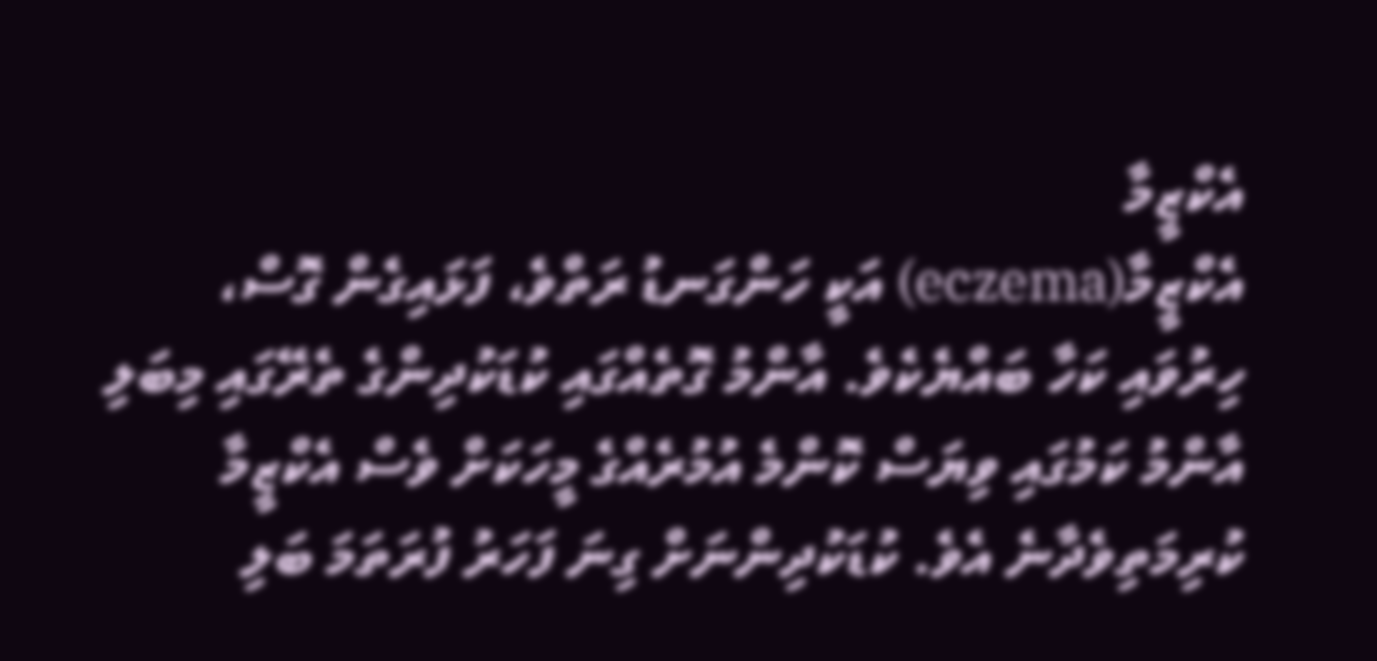އެކްޒީމާ
އެކްޒީމާ(eczema) އަކީ ހަންގަނޑު ރަތްވެ، ފަޅައިގެން ގޮސް، ހިރުވައި ކަހާ ބައްޔެކެވެ. އާންމު ގޮތެއްގައި ކުޑަކުދިންގެ ތެރޭގައި މިބަލި އާންމު ކަމުގައި ވިޔަސް ކޮންމެ އުމުރެއްގެ މީހަކަށް ވެސް އެކްޒީމާ ކުރިމަތިވެދާނެ އެވެ. ކުޑަކުދިންނަށް ގިނަ ފަހަރު ފުރަތަމަ ބަލި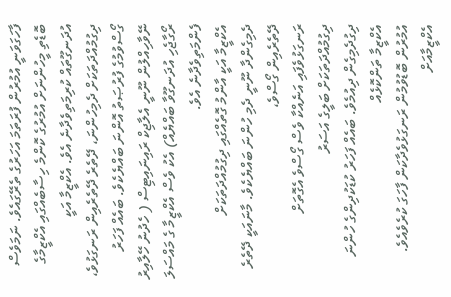ފާހަގަވަނީ އުމުރުން ފުރަތަމަ އަހަރުގެ ތެރޭގައެވެ. ނަމަވެސް ބޮޑެތި މީހުންނަށް އުމުރުގެ ކޮންމެ ހިސާބެއްގައި އެކްޒީމާގެ އުދަނގޫތައް ކުރިމަތިވެދާނެ އެވެ. އެކްޒީމާ އަކީ ދިގުމުއްދަތަކަށް ދެމިހުންނަ، ދޭތެރެ ދޭތެރެއިން ރަނގަޅުވެ، ގޯސްވުމުގެ ފުރުޞަތު އޮންނަ ބައްޔެކެވެ. ބައެއް ފަހަރު ނޭވާހިއްލުން ނޫނީ އެލާޖިކް ރައިނައިޓިސް ( ހެދުނު ހޭލާއިރު ރޯގާޖެހި އުދަނގޫވާ ބައްޔެއް) އެކު ވެސް އެކްޒީމާ ގެ މައްސަލަ ފެންމަތިވެދާނެ އެވެ.
އެކްޒީމާ އަކީ އާންމު ގޮތެއްގައި ދިގުމުއްދަތަކަށް
ދެމިގެންދާ ނޫނީ ދެމި ހުންނަ ބައްޔެކެވެ. މާނައަކީ ދޭތެރެ ދޭތެރެއިން ގޯސްވެ،
ރަނގަޅުވެފައި އަނެއްކާ ވެސް ގޯސްވެ އެގޮތަށް ދިގުމުއްދަތަކަށް ބަލީގެ އަސަރު
ދިގުދެމިގެން ދިއުމެވެ. ބައެއް ފަހަރު ކުޑަކުދިންގެ ހުންނަ އެކްޒީމާ ތަންކޮޅެއް
އުމުރުން ބޮޑުވުމުން ރަނގަޅުވެދާކަން ފާހަގަ ކުރެވެއެވެ. އެކްޒީމާއަށް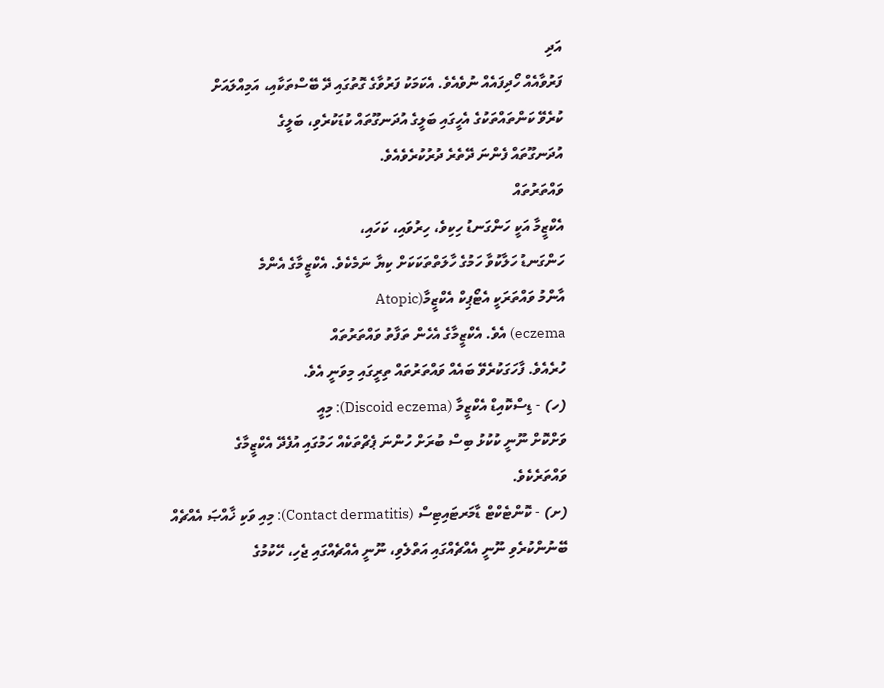އަދި
ފަރުވާއެއް ހޯދިފައެއް ނުވެއެވެ. އެކަމަކު ފަރުވާގެ ގޮތުގައި ދޭ ބޭސްތަކާއި، އަމިއްލައަށް
ކުރެވޭ ކަންތައްތަކުގެ އެހީގައި ބަލީގެ އުދަނގޫތައް ކުޑަކުރެވި، ބަލީގެ
އުދަނގޫތައް ފެންނަ ދޭތެރެ ދުރުކުރެވެއެވެ.
ވައްތަރުތައް
އެކްޒީމާ އަކީ ހަންގަނޑު ހިކިވެ، ހިރުވައި، ކަހައި،
ހަންގަނޑު ހަލާކުވާ ހަމުގެ ހާލަތްތަކަކަށް ކިޔާ ނަމެކެވެ. އެކްޒީމާގެ އެންމެ
އާންމު ވައްތަރަކީ އެޓޯޕިކް އެކްޒީމާ(Atopic
eczema) އެވެ. އެކްޒީމާގެ އެހެން ތަފާތު ވައްތަރުތައް
ހުރެއެވެ. ފާހަގަކުރެވޭ ބައެއް ވައްތަރުތައް ތިރީގައި މިވަނީ އެވެ.
(ހ) - ޑިސްކޮއިޑް އެކްޒީމާ (Discoid eczema): މިއީ
ވަށްކޮށް ނޫނީ ކުކުޅު ބިސް ބުރަށް ހުންނަ ޕެޗްތަކެއް ހަމުގައި އުފެދޭ އެކްޒީމާގެ
ވައްތަރެކެވެ.
(ށ) - ކޮންޓެކްޓް ޑާމަރޓައިޓިސް (Contact dermatitis): މިއި ވަކި ޚާއްޞަ އެއްޗެއް
ބޭނުންކުރެވި ނޫނީ އެއްޗެއްގައި އަތްލެވި، ނޫނީ އެއްޗެއްގައި ޖެހި، ހޭކުމުގެ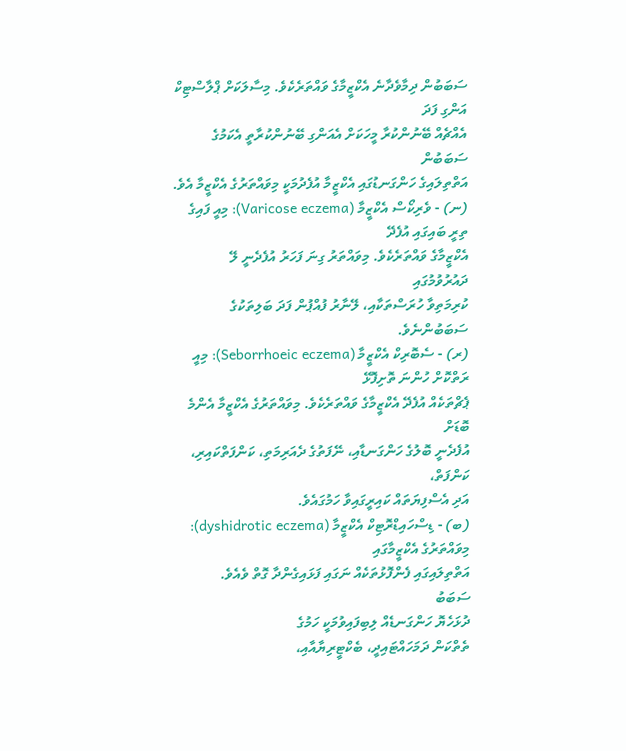ސަބަބުން ދިމާވެދާނެ އެކްޒީމާގެ ވައްތަރެކެވެ. މިސާލަކަށް ޕްލާސްޓިކް އަންގި ފަދަ
އެއްޗެއް ބޭނުންކުރާ މީހަކަށް އެއަންގި ބޭނުންކުރާތީ އެކަމުގެ ސަބަބުން
އަތްތިލައިގެ ހަންގަނޑުގައި އެކްޒީމާ އުފެދުމަކީ މިވައްތަރުގެ އެކްޒީމާ އެވެ.
(ނ) - ވެރިކޯސް އެކްޒީމާ (Varicose eczema): މިއީ ފައިގެ ތިރީ ބައިގައި އުފެދޭ
އެކްޒީމާގެ ވައްތަރެކެވެ. މިވައްތަރު ގިނަ ފަހަރު އުފެދެނީ ލޭ ދައުރުވުމުގައި
ކުރިމަތިވާ ހުރަސްތަކާއި، ލޭނާރު ފުއްޕުން ފަދަ ބަލިތަކުގެ ސަބަބުންނެވެ.
(ރ) - ސެބޮރިކް އެކްޒީމާ (Seborrhoeic eczema): މިއީ ރަތްކޮށް ހުންނަ ތޮށިފޮޅޭ
ޕެޗްތަކެއް އުފެދޭ އެކްޒީމާގެ ވައްތަރެކެވެ. މިވައްތަރުގެ އެކްޒީމާ އެންމެ ބޮޑަށް
އުފެދެނީ ބޮލުގެ ހަންގަނޑާއި، ނޭފަތުގެ ދެއަރިމަތި، ކަންފަތްކައިރި، ކަންފަތް،
އަދި އެސްފިޔަތައް ކައިރީގައިވާ ހަމުގައެވެ.
(ބ) - ޑިސްހައިޑްރޮޓިކް އެކްޒީމާ (dyshidrotic eczema): މިވައްތަރުގެ އެކްޒީމާގައި
އަތްތިލައިގައި ފެންފޮޅުތަކެއް ނަގައި ފަޅައިގެންދާ ގޮތް ވެއެވެ.
ސަބަބު
ދުޅަހެޔޮ ހަންގަނޑެއް ލިބިފައިވުމަކީ ހަމުގެ
ތެތްކަން ދަމަހައްޓައިދީ، ބެކްޓީރިޔާއާއި،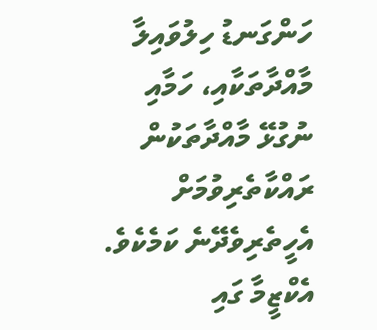ހަންގަނޑު ހިލުވައިލާ މާއްދާތަކާއި، ހަމާއި ނުގުޅޭ މާއްދާތަކުން ރައްކާތެރިވުމަށް
އެހީތެރިވެދޭނެ ކަމެކެވެ. އެކްޒީމާ ގައި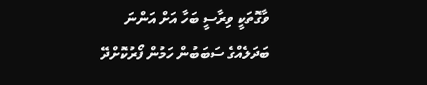ވާގޮތަކީ ވިރާސީ ބަހާ އަށް އަންނަ
ބަދަލެއްގެ ސަބަބުން ހަމުން ފޯރުކޮށްދޭ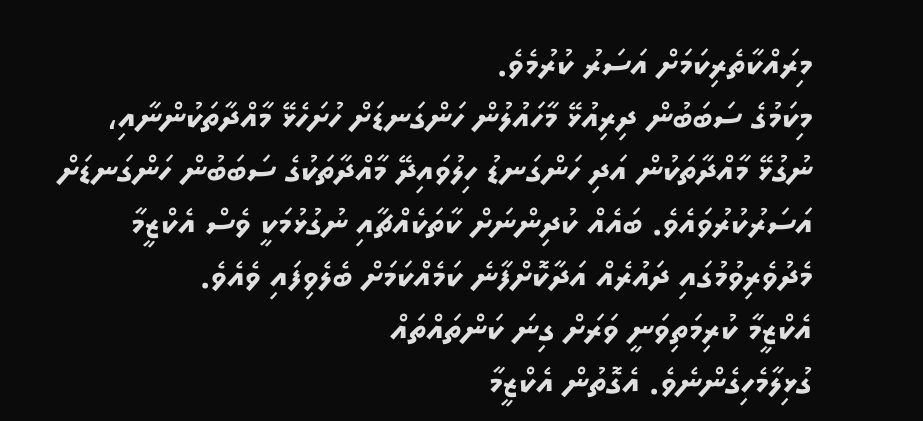މިރައްކާތެރިކަމަށް އަސަރު ކުރުމެވެ.
މިކަމުގެ ސަބަބުން ދިރިއުޅޭ މާހައުލުން ހަންގަނޑަށް ހުށަހެޅޭ މާއްދާތަކުންނާއި،
ނުގުޅޭ މާއްދާތަކުން އަދި ހަންގަނޑު ހިލުވައިދޭ މާއްދާތަކުގެ ސަބަބުން ހަންގަނޑަށް
އަސަރުކުރުވައެވެ. ބައެއް ކުދިންނަށް ކާތަކެއްޗާއި ނުގުޅުމަކީ ވެސް އެކްޒީމާ
މެދުވެރިވުމުގައި ދައުރެއް އަދާކޮށްފާނެ ކަމެއްކަމަށް ބެލެވިފައި ވެއެވެ.
އެކްޒީމާ ކުރިމަތިވަނީ ވަރަށް ގިނަ ކަންތައްތައް
ގުޅިލާމެހިގެންނެވެ. އެގޮތުން އެކްޒީމާ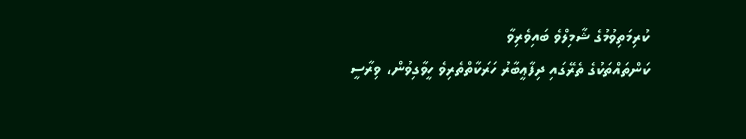ކުރިމަތިވުމުގެ ޝާމިލްވެ ބައިވެރިވާ
ކަންތައްތަކުގެ ތެރޭގައި ދިފާޢީބާރު ހަރަކާތްތެރިވެ ހީވާގިވުން، ވިރާސީ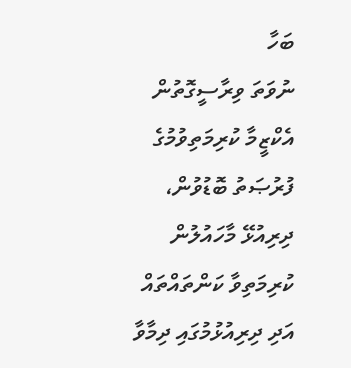ބަހާ
ނުވަތަ ވިރާސީގޮތުން އެކްޒީމާ ކުރިމަތިވުމުގެ ފުރުޞަތު ބޮޑުވުން، ދިރިއުޅޭ މާހައުލުން
ކުރިމަތިވާ ކަންތައްތައް އަދި ދިރިއުޅުމުގައި ދިމާވާ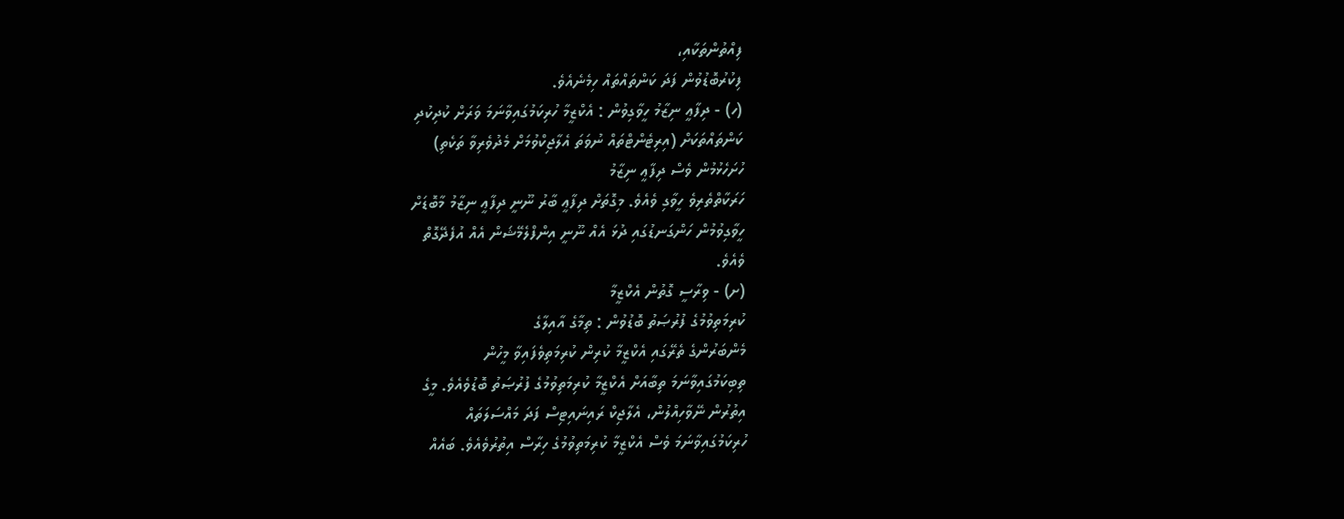ފިއްތުންތަކާއި،
ފިކުރުބޮޑުވުން ފަދަ ކަންތައްތައް ހިމެނެއެވެ.
(ހ) - ދިފާޢީ ނިޒާމު ހީވާގިވުން : އެކްޒީމާ ހުރިކަމުގައިވާނަމަ ވަރަށް ކުދިކުދި
ކަންތައްތަކަށް (އިރިޓެންޓްތައް ނުވަތަ އެލާޖިކްވުމަށް މެދުވެރިވާ ތަކެތި)
ހުށަހެޅުމުން ވެސް ދިފާޢީ ނިޒާމު
ހަރަކާތްތެރިވެ ހީވާގި ވެއެވެ. މިގޮތަށް ދިފާޢީ ބާރު ނޫނީ ދިފާޢީ ނިޒާމު މާބޮޑަށް
ހީވާގިވުމުން ހަންގަނޑުގައި ދުޅަ އެއް ނޫނީ އިންފްލެމޭޝަން އެއް އުފެދޭގޮތް
ވެއެވެ.
(ށ) - ވިރާސީ ގޮތުން އެކްޒީމާ
ކުރިމަތިވުމުގެ ފުރުޞަތު ބޮޑުވުން : ތިމާގެ އާއިލާގެ
މެންބަރުންގެ ތެރޭގައި އެކްޒީމާ ކުރިން ކުރިމަތިވެފައިވާ މީހުން
ތިބިކަމުގައިވާނަމަ ތިބާއަށް އެކްޒީމާ ކުރިމަތިވުމުގެ ފުރުޞަތު ބޮޑުވެއެވެ. މީގެ
އިތުރުން ނޭވާހިއްލުން، އެލާޖިކް ރައިނައިޓިސް ފަދަ މައްސަލަތައް
ހުރިކަމުގައިވާނަމަ ވެސް އެކްޒީމާ ކުރިމަތިވުމުގެ ހިރާސް އިތުރުވެއެވެ. ބައެއް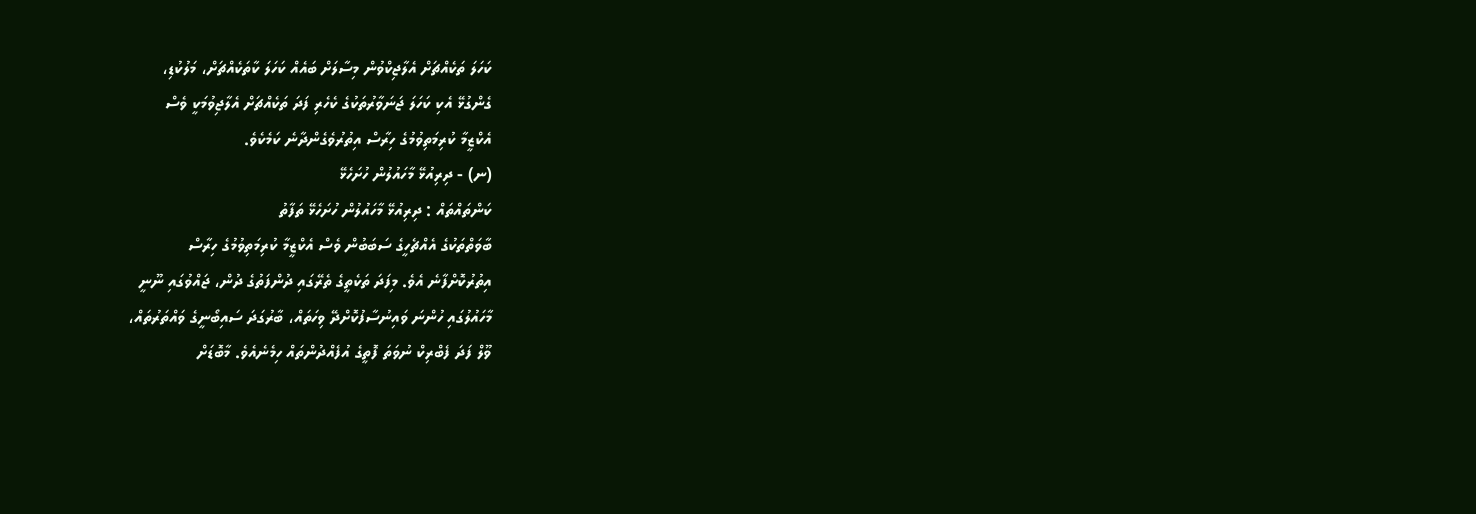ކަހަލަ ތަކެއްޗަށް އެލާޖިކްވުން މިސާލަށް ބައެއް ކަހަލަ ކާތަކެއްޗަށް، މަލުކުޑި،
ގެންގުޅޭ އެކި ކަހަލަ ޖަނަވާރުތަކުގެ ކެހެރި ފަދަ ތަކެއްޗަށް އެލާޖިވުމަކީ ވެސް
އެކްޒީމާ ކުރިމަތިވުމުގެ ހިރާސް އިތުރުވެގެންދާނެ ކަމެކެވެ.
(ނ) - ދިރިއުޅޭ މާހައުލުން ހުށަހެޅޭ
ކަންތައްތައް : ދިރިއުޅޭ މާހައުލުން ހުށަހެޅޭ ތަފާތު
ބާވަތްތަކުގެ އެއްޗެހީގެ ސަބަބުން ވެސް އެކްޒީމާ ކުރިމަތިވުމުގެ ހިރާސް
އިތުރުކޮށްފާނެ އެވެ. މިފަދަ ތަކެތީގެ ތެރޭގައި ދުންފަތުގެ ދުން، ޖައްވުގައި ނޫނީ
މާހައުލުގައި ހުންނަ ވައިނުސާފުކޮށްދޭ ވިހަތައް، ބާރުގަދަ ސައިބޯނީގެ ވައްތަރުތައް،
ވޫލް ފަދަ ފެބްރިކް ނުވަތަ ފޮތީގެ އުފެއްދުންތައް ހިމެނެއެވެ. މާބޮޑަށް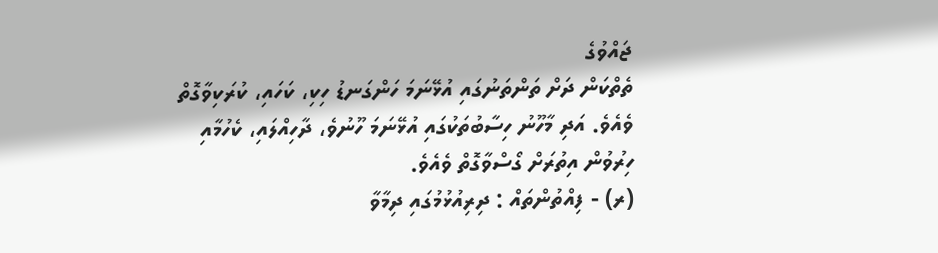ޖައްވުގެ
ތެތްކަން ދަށް ތަންތަނުގައި އުޅޭނަމަ ހަންގަނޑު ހިކި، ކަހައި، ކުރަކިވާގޮތް
ވެއެވެ. އަދި މާހޫނު ހިސާބުތަކުގައި އުޅޭނަމަ ހޫނުވެ، ދާހިއްލައި، ކެހުމާއި
ހިރުވުން އިތުރަށް ގޯސްވާގޮތް ވެއެވެ.
(ރ) - ފިއްތުންތައް : ދިރިއުޅުމުގައި ދިމާވާ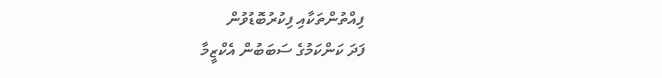ފިއްތުންތަކާއި ފިކުރުބޮޑުވުން
ފަދަ ކަންކަމުގެ ސަބަބުން އެކްޒީމާ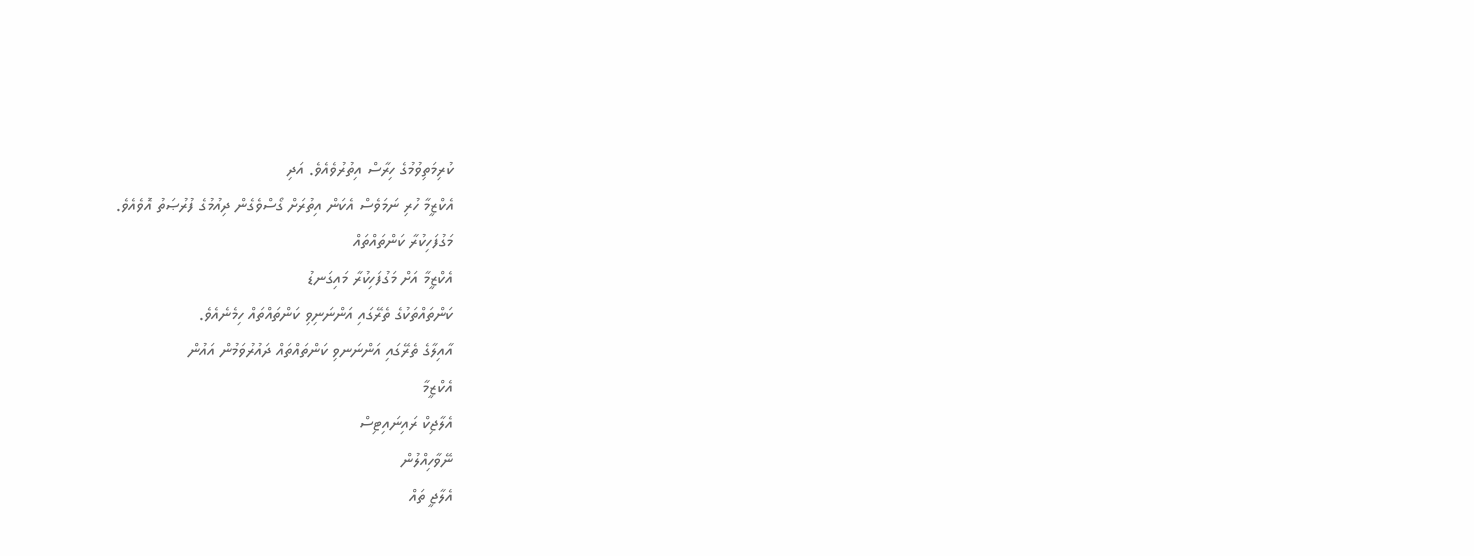ކުރިމަތިވުމުގެ ހިރާސް އިތުރުވެއެވެ. އަދި
އެކްޒީމާ ހުރި ނަމަވެސް އެކަން އިތުރަށް ގޯސްވެގެން ދިއުމުގެ ފުރުޞަތު އޮވެއެވެ.
މަގުފަހިކުރާ ކަންތައްތައް
އެކްޒީމާ އަށް މަގުފަހިކުރާ މައިގަނޑު
ކަންތައްތަކުގެ ތެރޭގައި އަންނަނިވި ކަންތައްތައް ހިމެނެއެވެ.
އާއިލާގެ ތެރޭގައި އަންނަނވި ކަންތައްތައް ދައުރުވަމުން އައުން
އެކްޒީމާ
އެލާޖިކް ރައިނައިޓިސް
ނޭވާހިއްލުން
އެލާޖީ ތައް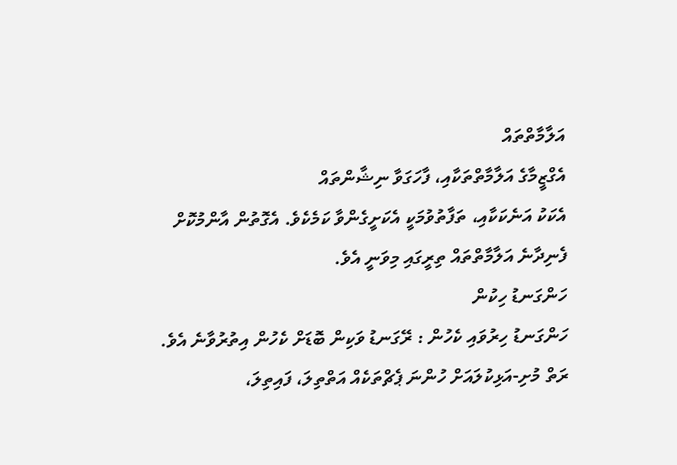އަލާމާތްތައް
އެގްޒީމާގެ އަލާމާތްތަކާއި، ފާހަގަވާ ނިޝާންތައް
އެކަކު އަނެކަކާއި، ތަފާތުވުމަކީ އެކަށީގެންވާ ކަމެކެވެ. އެގޮތުން އާންމުކޮށް
ފެނިދާނެ އަލާމާތްތައް ތިރީގައި މިވަނީ އެވެ.
ހަންގަނޑު ހިކުން
ހަންގަނޑު ހިރުވައި ކެހުން : ރޭގަނޑު ވަކިން ބޮޑަށް ކެހުން އިތުރުވާނެ އެވެ.
ރަތް މުށި-އަޅިކުލައަށް ހުންނަ ޕެޗްތަކެއް އަތްތިލަ، ފައިތިލަ،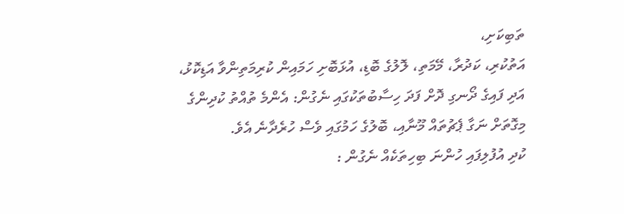ތަބިކަށި،
އަތުކުރި، ކަދުރާ، މޭމަތި، ލޮލުގެ ބޮޑި، އުޅަބޮށި ހަމައިން ކުރިމަތިންވާ އަޑިކޮޅު،
އަދި ފައިގެ ދޯނގި ދޮށް ފަދަ ހިސާބުތަކުގައި ނެގުން: އެންމެ ތުއްތު ކުދިންގެ
މިގޮތަށް ނަގާ ޕެޗުތައް މޫނާއި، ބޮލުގެ ހަމުގައި ވެސް ހުރެދާނެ އެވެ.
ކުދި އުފުލިފައި ހުންނަ ބިހިތަކެއް ނެގުން :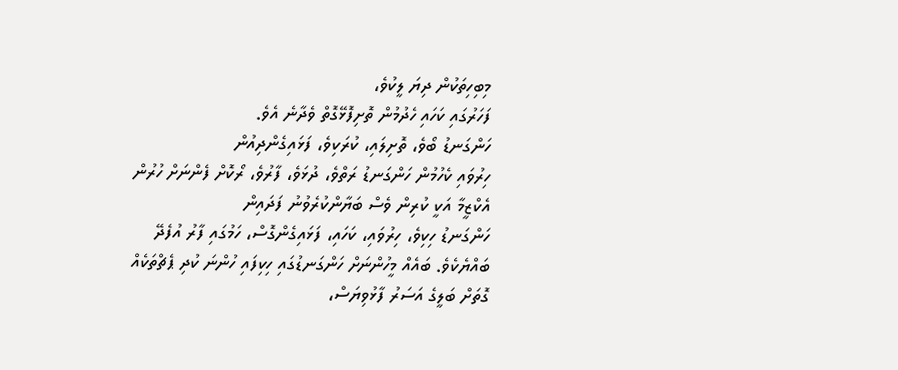މިބިހިތަކުން ދިޔަ ލީކުވެ،
ފަހަރުގައި ކަހައި ހެދުމުން ތޮށިފޮޅޭގޮތް ވެދާނެ އެވެ.
ހަންގަނޑު ބޯވެ، ތޮށިލައި، ކުރަކިވެ، ފަޅައިގެންދިއުން
ހިރުވައި ކެހުމުން ހަންގަނޑު ރަތްވެ، ދުޅަވެ، ފާރުވެ، ރޯކޮށް ފެންނަށް ހުރުން
އެކްޒީމާ އަކީ ކުރިން ވެސް ބަޔާންކުރެވުނު ފަދައިން
ހަންގަނޑު ހިކިވެ، ހިރުވައި، ކަހައި، ފަޅައިގެންގޮސް، ހަމުގައި ފާރު އުފެދޭ
ބައްޔެކެވެ. ބައެއް މީހުންނަށް ހަންގަނޑުގައި ހިކިފައި ހުންނަ ކުދި ޕެޗްތަކެއް
ގޮތަށް ބަލީގެ އަސަރު ފާޅުވިޔަސް،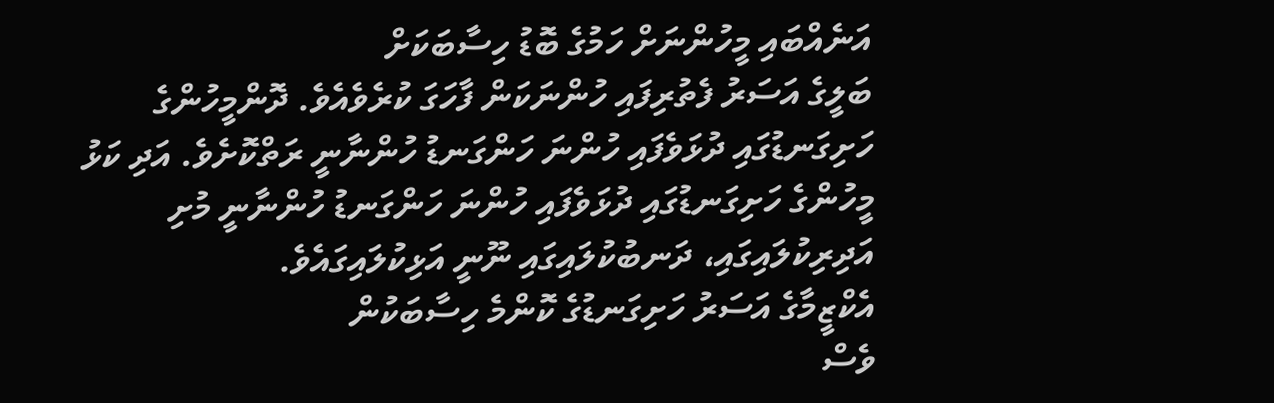އަނެއްބައި މީހުންނަށް ހަމުގެ ބޮޑު ހިސާބަކަށް
ބަލީގެ އަސަރު ފެތުރިފައި ހުންނަކަން ފާހަގަ ކުރެވެއެވެ. ދޮންމީހުންގެ
ހަށިގަނޑުގައި ދުޅަވެފައި ހުންނަ ހަންގަނޑު ހުންނާނީ ރަތްކޮށެވެ. އަދި ކަޅު
މީހުންގެ ހަށިގަނޑުގައި ދުޅަވެފައި ހުންނަ ހަންގަނޑު ހުންނާނީ މުށި
އަދިރިކުލައިގައި، ދަނބުކުލައިގައި ނޫނީ އަޅިކުލައިގައެވެ.
އެކްޒީމާގެ އަސަރު ހަށިގަނޑުގެ ކޮންމެ ހިސާބަކުން
ވެސް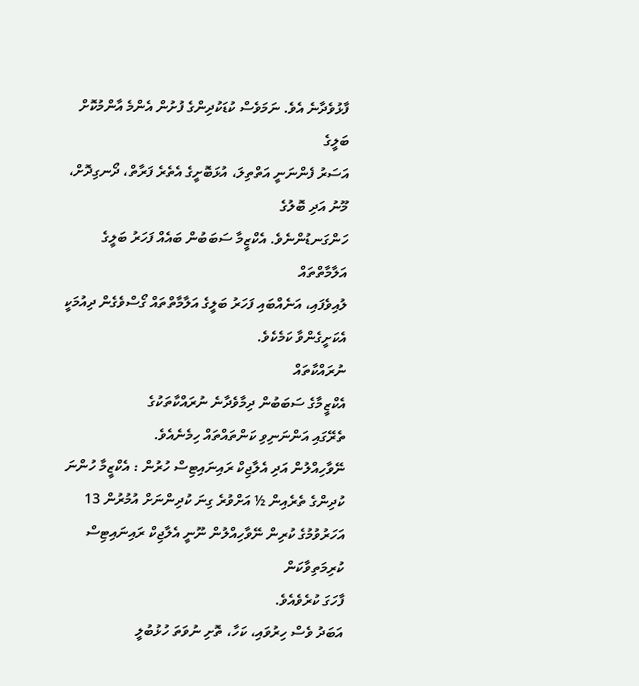ފާޅުވެދާނެ އެވެ. ނަމަވެސް ކުޑަކުދިންގެ ފުށުން އެންމެ އާންމުކޮށް ބަލީގެ
އަސަރު ފެންނަނީ އަތްތިލަ، އުޅަބޮށީގެ އެތެރެ ފަރާތް، ދޯނގިދޮށް، މޫނު އަދި ބޮލުގެ
ހަންގަނޑުންނެވެ. އެކްޒީމާ ސަބަބުން ބައެއް ފަހަރު ބަލީގެ އަލާމާތްތައް
ލުއިވެފައި، އަނެއްބައި ފަހަރު ބަލީގެ އަލާމާތްތައް ގޯސްވެގެން ދިއުމަކީ
އެކަށީގެންވާ ކަމެކެވެ.
ނުރައްކާތައް
އެކްޒީމާގެ ސަބަބުން ދިމާވެދާނެ ނުރައްކާތަކުގެ
ތެރޭގައި އަންނަނިވި ކަންތައްތައް ހިމެނެއެވެ.
ނޭވާހިއްލުން އަދި އެލާޖިކް ރައިނައިޓިސް ހުރުން : އެކްޒީމާ ހުންނަ ކުދިންގެ ތެރެއިން ½ އަށްވުރެ ގިނަ ކުދިންނަށް އުމުރުން 13
އަހަރުވުމުގެ ކުރިން ނޭވާހިއްލުން ނޫނީ އެލާޖިކް ރައިނައިޓިސް ކުރިމަތިވާކަން
ފާހަގަ ކުރެވެއެވެ.
އަބަދު ވެސް ހިރުވައި، ކަހާ، ތޮށި ނުވަތަ ހުޅުބުލީ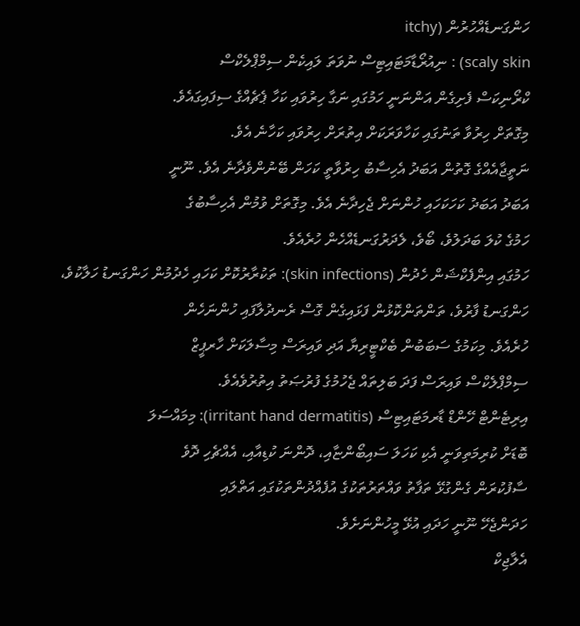ހަންގަނޑެއްހުރުން (itchy
scaly skin) : ނިއުރޯޑާމަޓައިޓިސް ނުވަތަ ލައިކެން ސިމްޕްލެކްސް
ކްރޯނިކަސް ފެށިގެން އަންނަނީ ހަމުގައި ނަގާ ހިރުވައި ކަހާ ޕެޗެއްގެ ސިފައިގައެވެ.
މިގޮތަށް ހިރުވާ ތަނުގައި ކަހާވަރަކަށް އިތުރަށް ހިރުވައި ކަހާނެ އެވެ.
ނަތީޖާއެއްގެ ގޮތުން އަބަދު އެހިސާބު ހިރުވާތީ ކަހަން ބޭނުންވެދާނެ އެވެ. ނޫނީ
އަބަދު އަބަދު ކަހަކަހައި ހުންނަށް ޖެހިދާނެ އެވެ. މިގޮތަށް ވުމުން އެހިސާބުގެ
ހަމުގެ ކުލަ ބަދަލުވެ، ބޯވެ، ލެދަރުގަނޑެއްހެން ހުރެއެވެ.
ހަމުގައި އިންފެކްޝަން ހެދުން (skin infections): ތަކުރާރުކޮށް ކަހައި ހެދުމުން ހަންގަނޑު ހަލާކުވެ،
ހަންގަނޑު ފާރުވެ، ތަންތަންކޮޅުން ފަޅައިގެން ގޮސް ރެނދުލާފައި ހުންނަހެން
ހުރެއެވެ. މިކަމުގެ ސަބަބުން ބެކްޓީރިޔާ އަދި ވައިރަސް މިސާލަކަށް ހާރޕީޒް
ސިމްޕްލެކްސް ވައިރަސް ފަދަ ބަލިތައް ޖެހުމުގެ ފުރުޞަތު އިތުރުވެއެވެ.
އިރިޓެންޓް ހޭންޑް ޑާރމަޓައިޓިސް (irritant hand dermatitis): މިމައްސަލަ
ބޮޑަށް ކުރިމަތިވަނީ އެކި ކަހަލަ ސައިބޯންޏާއި، ދޮންނަ ކުޑިއާއި، އެއްޗެހި ދޮވެ
ސާފުކުރަން ގެންގުޅޭ ތަފާތު ވައްތަރުތަކުގެ އުފެއްދުންތަކުގައި އަތްލައި
ހަދަންޖެހޭ ނޫނީ ހަދައި އުޅޭ މީހުންނަށެވެ.
އެލާޖިކް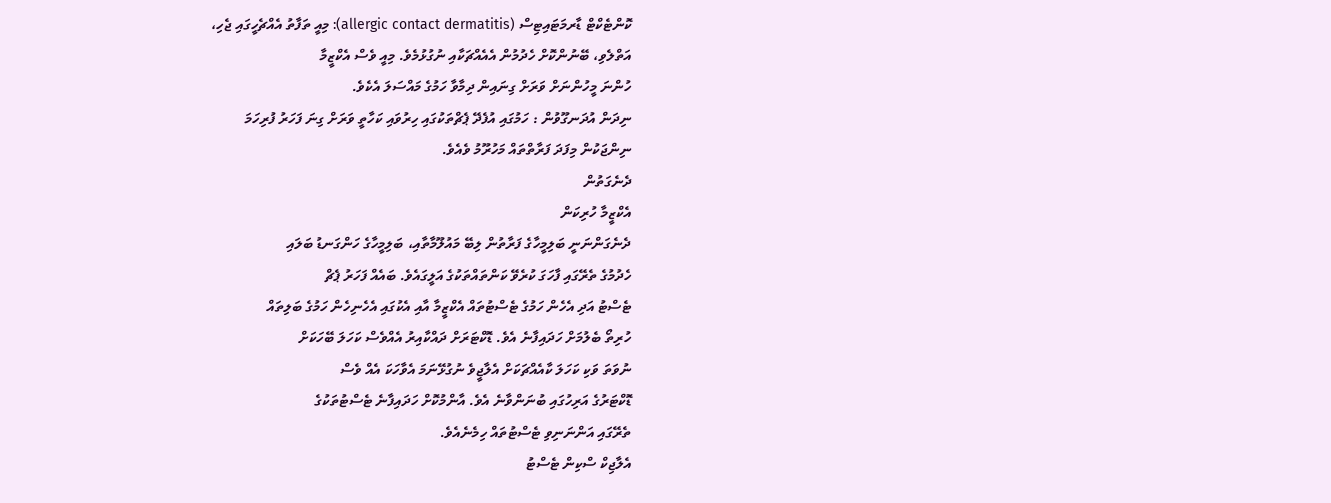ކޮންޓެކްޓް ޑާރމަޓައިޓިސް (allergic contact dermatitis): މިއީ ތަފާތު އެއްޗެހީގައި ޖެހި،
އަތްލެވި، ބޭނުންކޮށް ހެދުމުން އެއެއްޗަކާއި ނުގުޅުމެވެ. މިއީ ވެސް އެކްޒީމާ
ހުންނަ މީހުންނަށް ވަރަށް ގިނައިން ދިމާވާ ހަމުގެ މައްސަލަ އެކެވެ.
ނިދަން އުދަނގޫވުން : ހަމުގައި އުފެދޭ ޕެޗްތަކުގައި ހިރުވައި ކަހާތީ ވަރަށް ގިނަ ފަހަރު ފުރިހަމަ
ނިންޖަކުން މިފަދަ ފަރާތްތައް މަހުރޫމު ވެއެވެ.
ދެނެގަތުން
އެކްޒީމާ ހުރިކަން
ދެނެގަންނަނީ ބަލިމީހާގެ ފަރާތުން ލިބޭ މައުލޫމާތާއި، ބަލިމީހާގެ ހަންގަނޑު ބަލައި
ހެދުމުގެ ތެރޭގައި ފާހަގަ ކުރެވޭ ކަންތައްތަކުގެ އަލީގައެވެ. ބައެއް ފަހަރު ޕެޗް
ޓެސްޓު އަދި އެހެން ހަމުގެ ޓެސްޓުތައް އެކްޒީމާ އާއި އެކުގައި އެހެނިހެން ހަމުގެ ބަލިތައް
ހުރިތޯ ބެލުމަށް ހަދައިފާނެ އެވެ. ޑޮކްޓަރަށް ދައްކާއިރު އެއްވެސް ކަހަލަ ބޭހަކަށް
ނުވަތަ ވަކި ކަހަލަ ކާއެއްޗަކަށް އެލާޖީވެ ނުގުޅޭނަމަ އެވާހަކަ އެއް ވެސް
ޑޮކްޓަރުގެ އަރިހުގައި ބުނަންވާނެ އެވެ. އާންމުކޮށް ހަދައިފާނެ ޓެސްޓުތަކުގެ
ތެރޭގައި އަންނަނިވި ޓެސްޓުތައް ހިމެނެއެވެ.
އެލާޖިކް ސްކިން ޓެސްޓު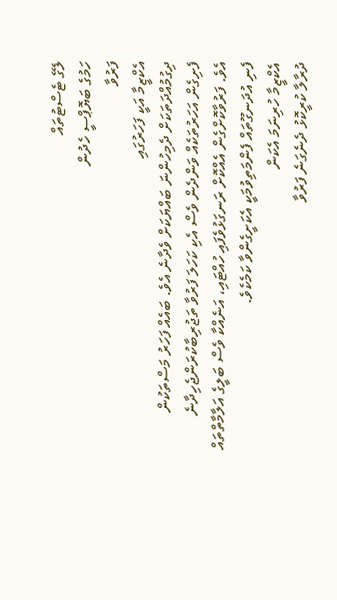ލޭގެ ޓެސްޓުތައް
ހަމުގެ ބަޔޮޕްސީ ހެދުން
ފަރުވާ
އެކްޒީމާ އަކީ ފަހަރުގައި
ދިގުމުއްދަތަކަށް ދެމިހުންނަ ބައްޔަކަށް ވެދާނެ އެވެ. ބައެއް ފަހަރު މަސްތަކުން
ފެށިގެން އަހަރުތަކެއް ވަންދެން ވެސް އެކި ކަހަލަ ފަރުވާ ތަޖުރިބާކުރަންޖެހިދާނެ
އެވެ. ފަރުވާކޮށްގެން އެއްކޮށް ރަނގަޅުވެފައި ހުއްޓައި، އަނެއްކާ ވެސް ބަލީގެ އަލާމާތްތައް
ފެނި އުދަނގޫތައް ފެންމަތިވުމަކީ އެކަށީގެންވާ ކަމެކެވެ.
އެކްޒީމާ ހުރިނަމަ އެކަން
ދުރާލާ ކުރީކޮޅު ދެނެގަނެ ފަރުވާ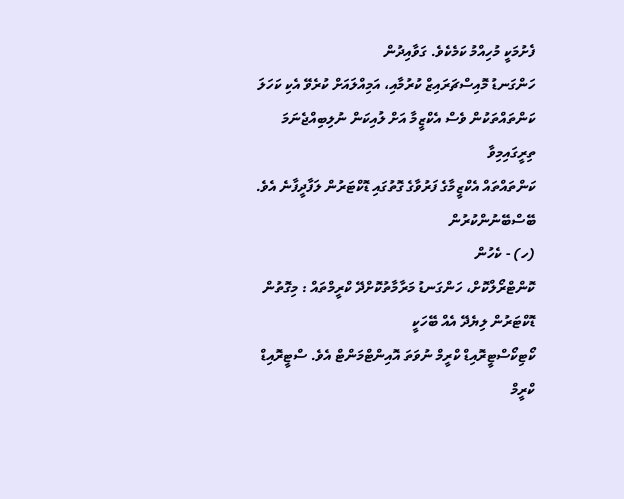ފެށުމަކީ މުހިއްމު ކަމެކެވެ. ގަވާއިދުން
ހަންގަނޑު މޮއިސްޗަރައިޒް ކުރުމާއި، އަމިއްލައަށް ކުރެވޭ އެކި ކަހަލަ
ކަންތައްތަކުން ވެސް އެކްޒީމާ އަށް ލުއިކަން ނުލިބިއްޖެނަމަ ތިރީގައިމިވާ
ކަންތައްތައް އެކްޒީމާގެ ފަރުވާގެ ގޮތުގައި ޑޮކްޓަރުން ލަފާދީފާނެ އެވެ.
ބޭސްބޭނުންކުރުން
(ހ) - ކެހުން
ކޮންޓްރޯލްކޮށް، ހަންގަނޑު މަރާމާތުކޮށްދޭ ކްރީމްތައް : މިގޮތުން ޑޮކްޓަރުން ލިޔެދޭ އެއް ބޭހަކީ
ކޯޓިކޯސްޓީރޮއިޑް ކްރީމް ނުވަތަ އޮއިންޓްމަންޓް އެވެ. ސްޓީރޮއިޑް ކްރީމް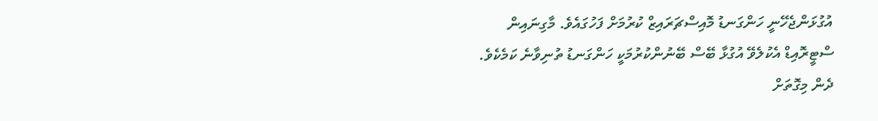އުގުޅަންޖެހޭނީ ހަންގަނޑު މޮއިސްޗަރައިޒް ކުރުމަށް ފަހުގައެވެ. މާގިނައިން
ސްޓީރޮއިޑް އެކުލެވޭ އުގުޅާ ބޭސް ބޭނުންކުރުމަކީ ހަންގަނޑު ތުނިވާނެ ކަމެކެވެ.
ދެން މިގޮތަށް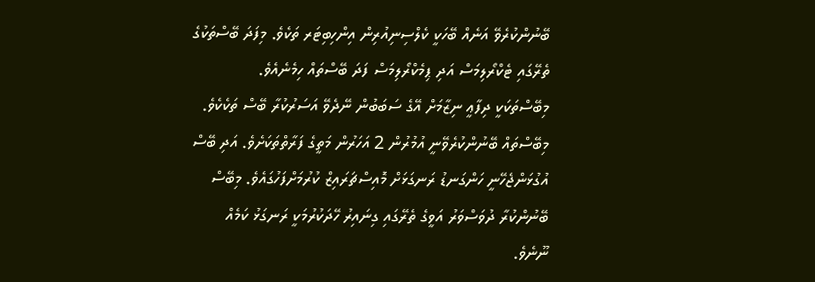ބޭނުންކުރެވޭ އަނެއް ބޭހަކީ ކެލްސިނިއުރިން އިންހިބިޓަރ ތަކެވެ. މިފަދަ ބޭސްތަކުގެ
ތެރޭގައި ޓެކްރޯލިމަސް އަދި ޕިމެކްރޯލިމަސް ފަދަ ބޭސްތައް ހިމެނެއެވެ.
މިބޭސްތަކަކީ ދިފާޢީ ނިޒާމަށް އޭގެ ސަބަބުން ނޭދެވޭ އަސަރުކުރާ ބޭސް ތަކެކެވެ.
މިބޭސްތައް ބޭނުންކުރެވޭނީ އުމުރުން 2 އަހަރުން މަތީގެ ފަރާތްތަކަށެވެ. އަދި ބޭސް
އުގުޅަންޖެހޭނީ ހަންގަނޑު ރަނގަޅަށް މޮއިސްޗަރައިޒް ކުރުމަށްފަހުގައެވެ. މިބޭސް
ބޭނުންކުރާ ދުވަސްވަރު އަވީގެ ތެރޭގައި ގިނައިރު ހޭދަކުރުމަކީ ރަނގަޅު ކަމެއް
ނޫނެވެ.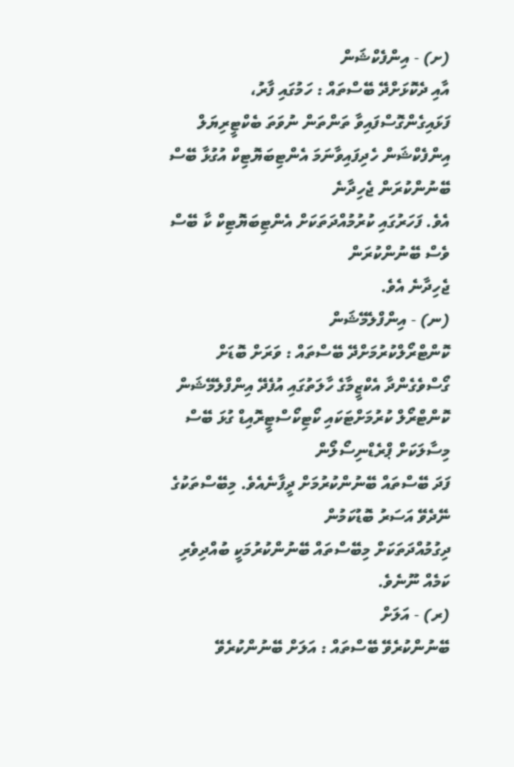(ށ) - އިންފެކްޝަން
އާއި ދެކޮޅަށްދޭ ބޭސްތައް : ހަމުގައި ފާރު، ފަޅައިގެންގޮސްފައިވާ ތަންތަން ނުވަތަ ބެކްޓީރިޔަލް
އިންފެކްޝަން ހެދިފައިވާނަމަ އެންޓިބަޔޮޓިކް އުގުޅާ ބޭސް ބޭނުންކުރަން ޖެހިދާނެ
އެވެ. ފަހަރުގައި ކުރުމުއްދަތަކަށް އެންޓިބަޔޮޓިކް ކާ ބޭސް ވެސް ބޭނުންކުރަން
ޖެހިދާނެ އެވެ.
(ނ) - އިންފްލެމޭޝަން
ކޮންޓްރޯލްކުރުމަށްދޭ ބޭސްތައް : ވަރަށް ބޮޑަށް ގޯސްވެގެންދާ އެކްޒީމާގެ ހާލަތުގައި އުފެދޭ އިންފްލެމޭޝަން
ކޮންޓްރޯލް ކުރުމަށްޓަކައި ކޯޓިކޯސްޓީރޮއިޑް ގުޅަ ބޭސް މިސާލަކަށް ޕްރެޑްނިސޯލޯން
ފަދަ ބޭސްތައް ބޭނުންކުރުމަށް ދީފާނެއެވެ. މިބޭސްތަކުގެ ނޭދެވޭ އަސަރު ބޮޑުކަމުން
ދިގުމުއްދަތަކަށް މިބޭސްތައް ބޭނުންކުރުމަކީ ބުއްދިވެރި ކަމެއް ނޫނެވެ.
(ރ) - އަލަށް
ބޭނުންކުރެވޭ ބޭސްތައް : އަލަށް ބޭނުންކުރެވޭ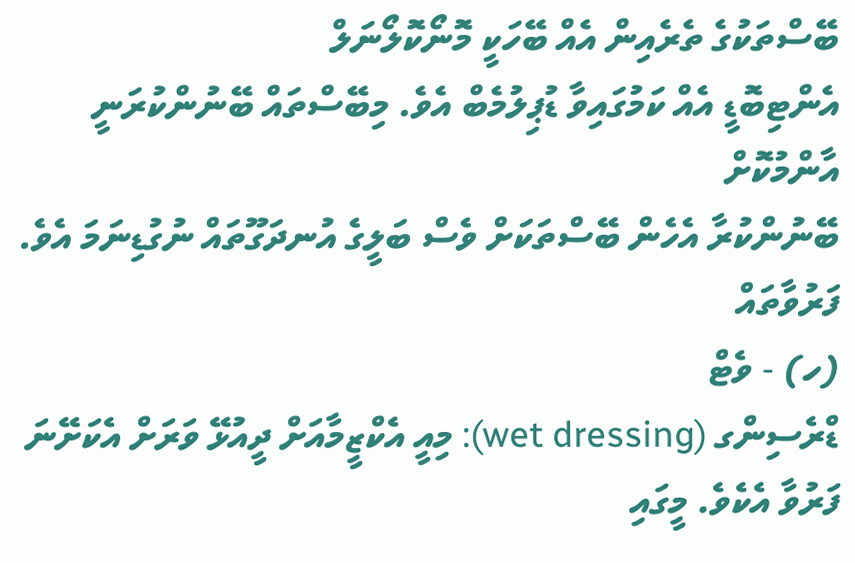ބޭސްތަކުގެ ތެރެއިން އެއް ބޭހަކީ މޮނޯކޮލޯނަލް
އެންޓިބޮޑީ އެއް ކަމުގައިވާ ޑުޕިލުމެބް އެވެ. މިބޭސްތައް ބޭނުންކުރަނީ އާންމުކޮށް
ބޭނުންކުރާ އެހެން ބޭސްތަކަށް ވެސް ބަލީގެ އުނދަގޫތައް ނުގުޑިނަމަ އެވެ.
ފަރުވާތައް
(ހ) - ވެޓް
ޑްރެސިންގ (wet dressing): މިއީ އެކްޒީމާއަށް ދީއުޅޭ ވަރަށް އެކަށޭނަ ފަރުވާ އެކެވެ. މީގައި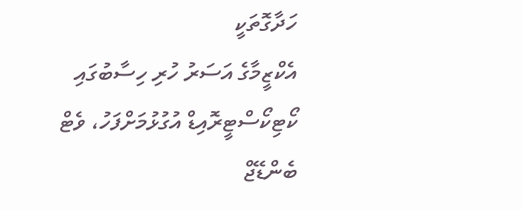ހަދާގޮތަކީ
އެކްޒީމާގެ އަސަރު ހުރި ހިސާބުގައި ކޯޓިކޯސްޓީރޮއިޑް އުގުޅުމަށްފަހު، ވެޓް
ބެންޑޭޖް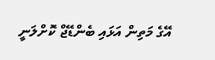އޭގެ މަތިން އަޅައި ބެންޑޭޖް ކޮށްލަނީ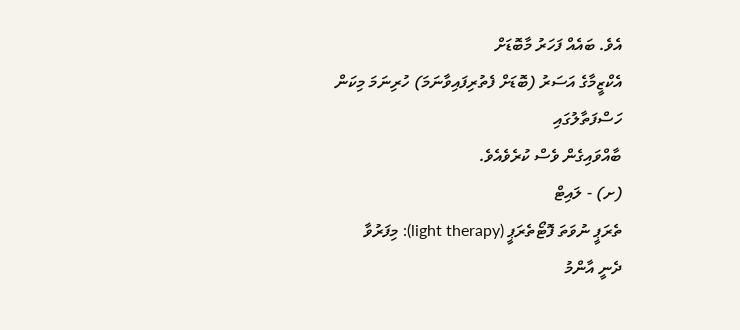އެވެ. ބައެއް ފަހަރު މާބޮޑަށް
އެކްޒީމާގެ އަސަރު (ބޮޑަށް ފެތުރިފައިވާނަމަ) ހުރިނަމަ މިކަން ހަސްފަތާލުގައި
ބާއްވައިގެން ވެސް ކުރެވެއެވެ.
(ށ) - ލައިޓް
ތެރަޕީ ނުވަތަ ފޮޓޯތެރަޕީ (light therapy): މިފަރުވާ
ދެނީ އާންމު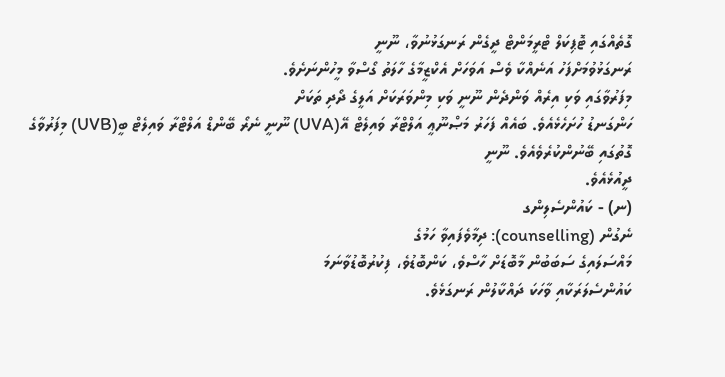ގޮތެއްގައި ޓޮޕިކަލް ޓްރީމަންޓް ދީގެން ރަނގަޅުނުވާ، ނޫނީ
ރަނގަޅުވުމަށްފަހު އަނެއްކާ ވެސް އަވަހަށް އެކްޒީމާގެ ހާލަތު ގޯސްވާ މީހުންނަށެވެ.
މިފަރުވާގައި ވަކި އިރެއް ވަންދެން ނޫނީ ވަކި މިންވަރަކަށް އަލީގެ ދޯދި ތަކަށް
ހަންގަނޑު ހުށަހެޅެއެވެ. ބައެއް ފަހަރު މަޞްނޫޢީ އަލްޓްރާ ވައިލެޓް އޭ(UVA) ނޫނީ ނެރޯ ބޭންޑް އަލްޓްރާ ވައިލެޓް ބީ(UVB) މިފަރުވާގެ ގޮތުގައި ބޭނުންކުރެވެއެވެ. ނޫނީ
ދީއުޅެއެވެ.
(ނ) - ކައުންސެލިންގ
ނެގުން (counselling): ދިމާވެފައިވާ ހަމުގެ
މައްސަލައިގެ ސަބަބުން މާބޮޑަށް ހާސްވެ، ކަންބޮޑުވެ، ފިކުރުބޮޑުވާނަމަ
ކައުންސެލަރަކާއި ވާހަކަ ދައްކާލުން ރަނގަޅެވެ.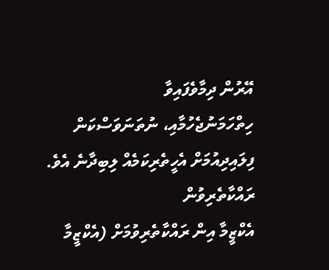އޭރުން ދިމާވެފައިވާ
ހިތްހަމަނުޖެހުމާއި، ނުތަނަވަސްކަން ފިލައިދިއުމަށް އެހީތެރިކަމެއް ލިބިދާނެ އެވެ.
ރައްކާތެރިވުން
އެކްޒީމާ އިން ރައްކާތެރިވުމަށް (އެކްޒީމާ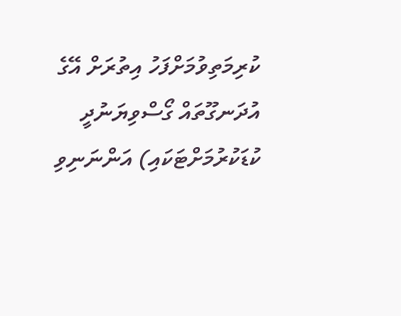ކުރިމަތިވުމަށްފަހު އިތުރަށް އޭގެ އުދަނގޫތައް ގޯސްވިޔަނުދީ ކުޑަކުރުމަށްޓަކައި) އަންނަނިވި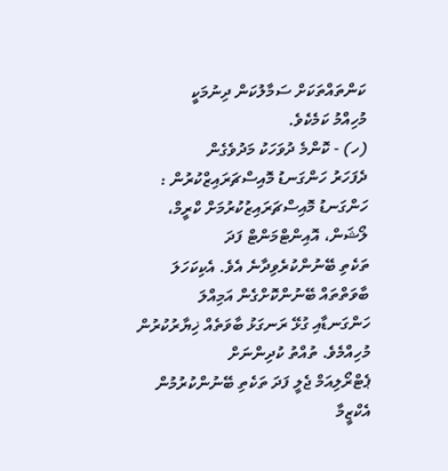ކަންތައްތަކަށް ސަމާލުކަން ދިނުމަކީ
މުހިއްމު ކަމެކެވެ.
(ހ) - ކޮންމެ ދުވަހަކު މަދުވެގެން
ދެފަހަރު ހަންގަނޑު މޮއިސްޗަރައިޒްކުރުން : ހަންގަނޑު މޮއިސްޗަރައިޒުކުރުމަށް ކްރީމް، ލޯޝަން، އޮއިންޓްމަންޓް ފަދަ
ތަކެތި ބޭނުންކުރެވިދާނެ އެވެ. އެކިކަހަލަ ބާވަތްތައް ބޭނުންކޮށްގެން އަމިއްލަ
ހަންގަނޑާއި ގުޅޭ ރަނގަޅު ބާވަތެއް ޚިޔާރުކުރުން މުހިއްމެވެ. ތުއްތު ކުދިންނަށް
ޕެޓްރޯލިއަމް ޖެލީ ފަދަ ތަކެތި ބޭނުންކުރުމުން އެކްޒީމާ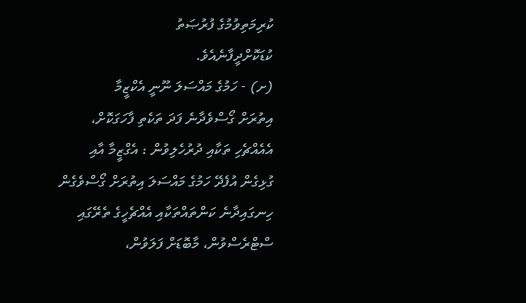ކުރިމަތިވުމުގެ ފުރުޞަތު
ކުޑަކޮށްދީފާނެއެވެ.
(ށ) - ހަމުގެ މައްސަލަ ނޫނީ އެކްޒީމާ
އިތުރަށް ގޯސްވެދާނެ ފަދަ ތަކެތި ފާހަގަކޮށް، އެއެއްޗެހި ތަކާއި ދުރުހެލިވުން : އެގްޒީމާ އާއި ގުޅިގެން އުފެދޭ ހަމުގެ މައްސަލަ އިތުރަށް ގޯސްވެގެން
ހިނގައިދާނެ ކަންތައްތަކާއި އެއްޗެހީގެ ތެރޭގައި ސްޓްރެސްވުން، މާބޮޑަށް ފަލަވުން،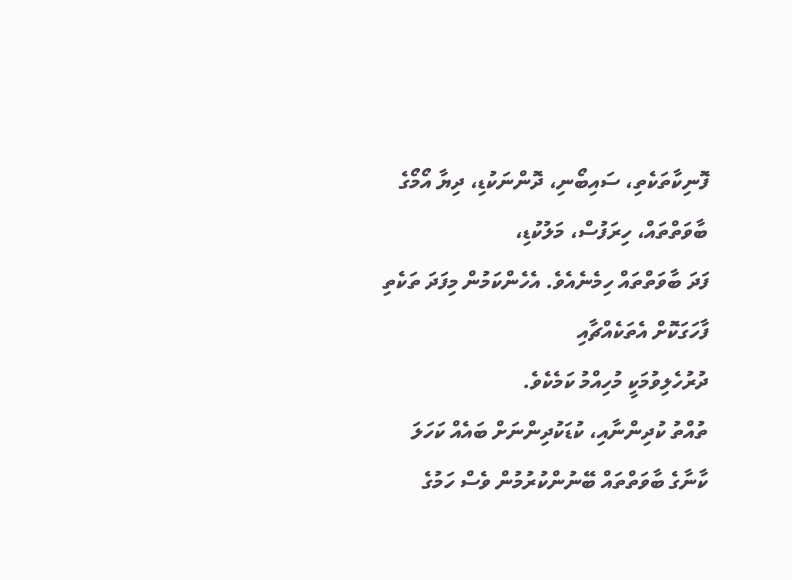ފޮނިކާތަކެތި، ސައިބޯނި، ދޮންނަކުޑި، ދިޔާ އޯމޯގެ ބާވަތްތައް، ހިރަފުސް، މަލުކުޑި،
ފަދަ ބާވަތްތައް ހިމެނެއެވެ. އެހެންކަމުން މިފަދަ ތަކެތި ފާހަގަކޮށް އެތަކެއްޗާއި
ދުރުހެލިވުމަކީ މުހިއްމު ކަމެކެވެ.
ތުއްތު ކުދިންނާއި، ކުޑަކުދިންނަށް ބައެއް ކަހަލަ
ކާނާގެ ބާވަތްތައް ބޭނުންކުރުމުން ވެސް ހަމުގެ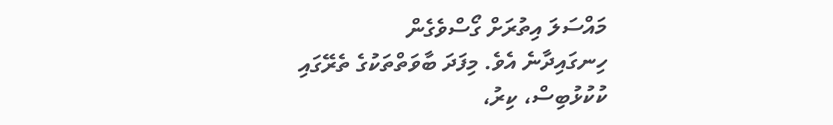މައްސަލަ އިތުރަށް ގޯސްވެގެން
ހިނގައިދާނެ އެވެ. މިފަދަ ބާވަތްތަކުގެ ތެރޭގައި ކުކުޅުބިސް، ކިރު،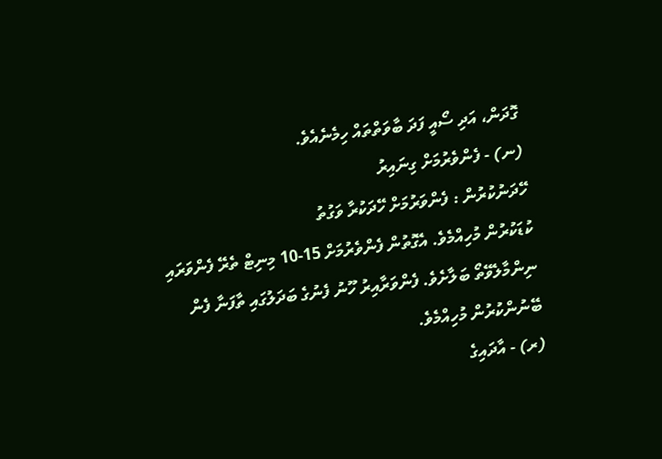ގޮދަން، އަދި ސޯއީ ފަދަ ބާވަތްތައް ހިމެނެއެވެ.
(ނ) - ފެންވެރުމަށް ގިނައިރު
ހޭދަނުކުރުން : ފެންވަރުމަށް ހޭދަކުރާ ވަގުތު
ކުޑަކުރުން މުހިއްމެވެ. އެގޮތުން ފެންވެރުމަށް 15-10 މިނިޓް ތެރޭ ފެންވަރައި
ނިންމާލެވޭތޯ ބަލާށެވެ. ފެންވަރާއިރު ހޫނު ފެނުގެ ބަދަލުގައި ތާފަނާ ފެން
ބޭނުންކުރުން މުހިއްމެވެ.
(ރ) - އާދައިގެ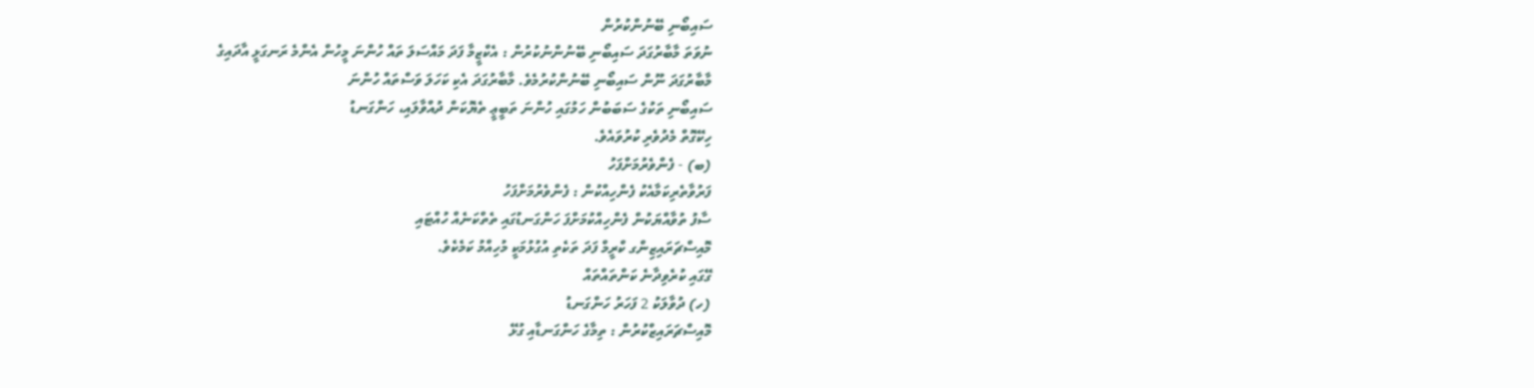ސައިބޯނި ބޭނުންކުރުން
ނުވަތަ މާބާރުގަދަ ސައިބޯނި ބޭނުންނުކުރުން : އެކްޒީމާ ފަދަ މައްސަލަ ތައް ހުންނަ މީހުން އެންމެ ރަނގަޅީ އާދައިގެ
މާބާރުގަދަ ނޫން ސައިބޯނި ބޭނުންކުރުމެވެ. މާބާރުގަދަ އެކި ކަހަލަ ވަސްތައް ހުންނަ
ސައިބޯނި ތަކުގެ ސަބަބުން ހަމުގައި ހުންނަ ތަބީޢީ ތެޔޮކަން ދުއްވާލައި، ހަންގަނޑު
ހިކޭގޮތް މެދުވެރި ކުރުވައެވެ.
(ބ) - ފެންވެރުމަށްފަހު
ފަރުވާތެރިކަމާއެކު ފެންހިއްކުން : ފެންވެރުމަށްފަހު
ސާފު ތުވާއްޔަކުން ފެންހިއްކުމަށްފަ ހަންގަނޑުގައި ތެތްކަނެއް ހުއްޓައި
މޮއިސްޗަރައިޒިންގ ކްރީމް ފަދަ ތަކެތި އުގުޅުމަކީ މުހިއްމު ކަމެކެވެ.
ގޭގައި ކުރެވިދާނެ ކަންތައްތައް
(ހ) ދުވާލަކު 2 ފަހަރު ހަންގަނޑު
މޮއިސްޗަރައިޒްކުރުން : ތިމާގެ ހަންގަނޑާއި ގުޅޭ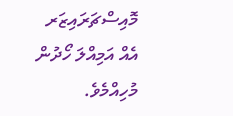މޮއިސްޗަރައިޒަރ އެއް އަމިއްލަ ހޯދުން މުހިއްމެވެ.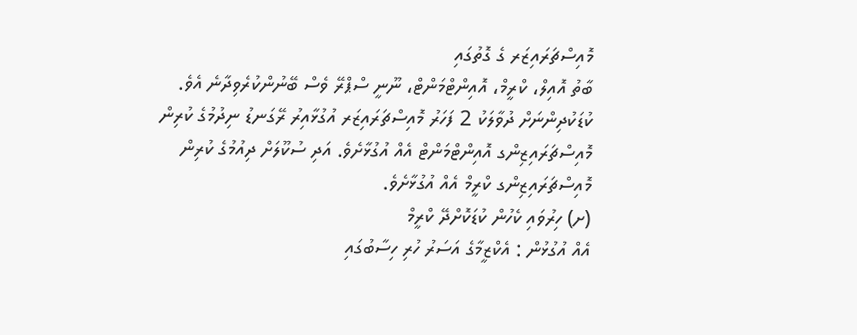މޮއިސްޗަރައިޒަރ ގެ ގޮތުގައި
ބާތު އޮއިލް، ކްރީމް، އޮއިންޓްމަންޓް، ނޫނީ ސްޕްރޭ ވެސް ބޭނުންކުރެވިދާނެ އެވެ.
ކުޑަކުދިންނަށް ދުވާލަކު 2 ފަހަރު މޮއިސްޗަރައިޒަރ އުގުޅާއިރު ރޭގަނޑު ނިދުމުގެ ކުރިން
މޮއިސްޗަރައިޒިންގ އޮއިންޓްމަންޓް އެއް އުގުޅާށެވެ. އަދި ސުކޫލަށް ދިއުމުގެ ކުރިން
މޮއިސްޗަރައިޒިންގ ކްރީމް އެއް އުގުޅާށެވެ.
(ށ) ހިރުވައި ކެހުން ކުޑަކޮށްދޭ ކްރީމް
އެއް އުގުޅުން : އެކްޒީމާގެ އަސަރު ހުރި ހިސާބުގައި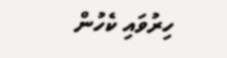ހިރުވައި ކެހުން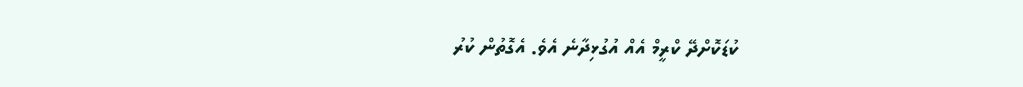ކުޑަކޮށްދޭ ކްރީމް އެއް އުގުޅިދާނެ އެވެ. އެގޮތުން ކުރު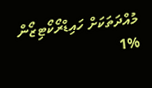މުއްދަތަކަށް ހައިޑްރޯކޯޓިޒޯން %1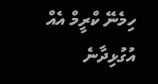ހިމެނޭ ކްރީމް އެއް އުގުޅިދާނެ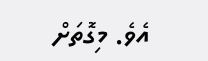އެވެ. މިގޮތަށް